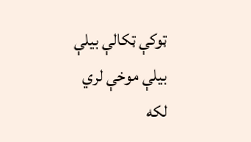ټوکې ټکالې بيلې بيلې موخې لري لکه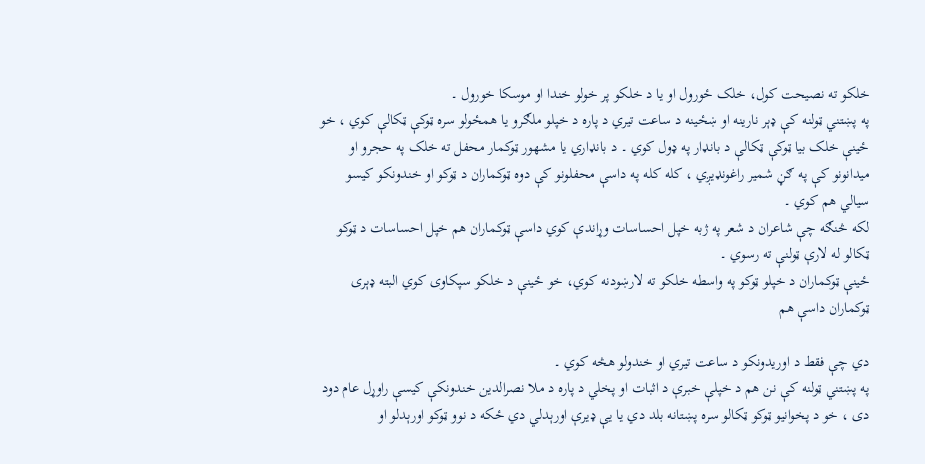خلکو ته نصيحت کول، خلک ځورول او يا د خلکو پر خولو خندا او موسکا خورول ۔
په پښتني ټولنه کې ډېر نارینه او ښځینه د ساعت تيري د پاره د خپلو ملګرو یا همځولو سره ټوکې ټکالې کوي ، خو ځينې خلک بیا ټوکې ټکالې د بانډار په ډول کوي ۔ د بانډاري يا مشهور ټوکمار محفل ته خلک په حجرو او ميدانونو کې په ګڼ شمير راغونډيږي ، کله کله په داسې محفلونو کې دوه ټوکماران د ټوکو او خندونکو کيسو سيالي هم کوي ۔
لکه څنګه چې شاعران د شعر په ژبه خپل احساسات وړاندې کوي داسې ټوکماران هم خپل احساسات د ټوکو ټکالو له لارې ټولنې ته رسوي ۔
ځینې ټوکماران د خپلو ټوکو په واسطه خلکو ته لارښودنه کوي، خو ځینې د خلکو سپکاوی کوي البته ډېری ټوکماران داسې هم

دي چې فقط د اوريدونکو د ساعت تيري او خندولو هڅه کوي ۔
په پښتني ټولنه کې نن هم د خپلې خبرې د اثبات او پخلي د پاره د ملا نصرالدین خندونکې کيسې راوړل عام دود دی ، خو د پخوانیو ټوکو ټکالو سره پښتانه بلد دي یا یې ډيرې اورېدلي دي ځکه د نوو ټوکو اورېدلو او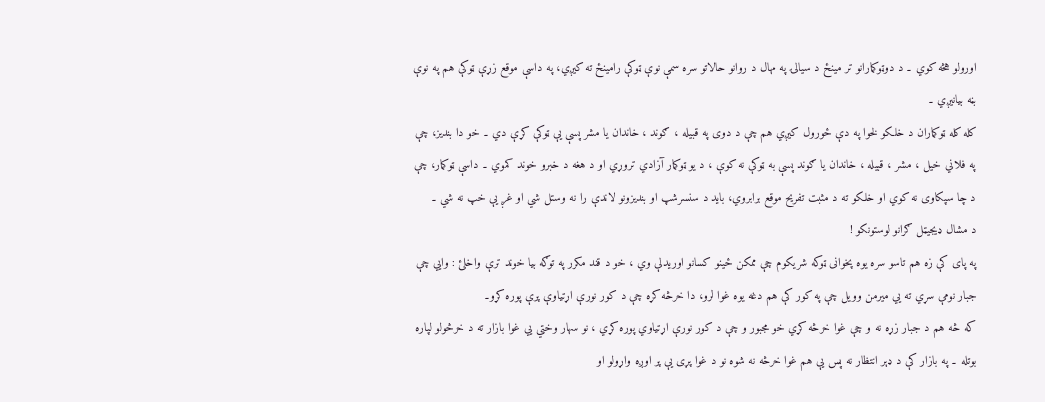اورولو هڅه کوي ۔ د دوټوکمارانو تر مينځ د سیالۍ په مهال د روانو حالاتو سره سمې نوې ټوکې رامينځ ته کیږي، په داسې موقع زړې ټوکې هم په نوې بڼه بيانيږي ۔
کله کله ټوکماران د خلکو لخوا په دې ځورول کیږي هم چې د دوی په قبيله ، ګوند ، خاندان يا مشر پسې يې ټوکې کړې دي ۔ خو دا بنديز، چې په فلاني خيل ، مشر ، قبيله ، خاندان يا ګوند پسې به ټوکې نه کوې ، د يو ټوکمار آزادي تروړي او د هغه د خبرو خوند کموي ۔ داسې ټوکمار، چې د چا سپکاوی نه کوي او خلکو ته د مثبت تفريح موقع برابروي، بايد د سنسرشپ او بنديزونو لاندې را نه وستل شي او غږ يې خپ نه شي ۔
د مشال ډيجيټل ګرانو لوستونکو !
په پای کې زه هم تاسو سره يوه پخوانی ټوکه شريکوم چې ممکن ځينو کسانو اوريدلې وي ، خو د قند مکرر په توګه بيا خوند ترې واخلئ : وایي چې جبار نومې سړي ته يي ميرمن وويل چې په کور کې هم دغه یوه غوا لرو، دا خرڅه کړه چې د کور نورې اړتیاوې پرې پوره کړو۔
که څه هم د جبار زړه نه و چې غوا خرڅه کړي خو مجبور و چې د کور نورې اړتیاوي پوره کړي ، نو سهار وختي يي غوا بازار ته د خرڅولو لپاره بوتله ۔ په بازار کې د ډېر انتظار نه پس يې هم غوا خرڅه نه شوه نو د غوا پړی یې پر اوږه واړولو او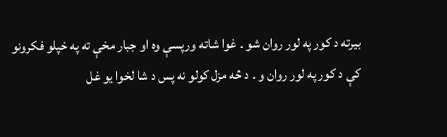بیرته د کور په لور روان شو ۔ غوا شاته ورپسې وه او جبار مخې ته په خپلو فکرونو کې د کور په لور روان و ۔ د څه مزل کولو نه پس د شا لخوا یو غل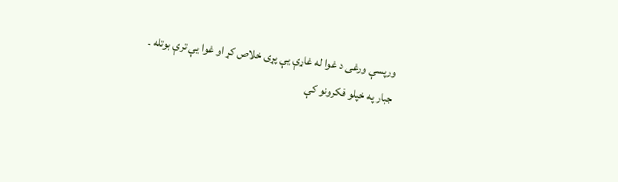ورپسې ورغی د غوا له غاړې یې پړی خلاص کړ او غوا یې ترې بوتله ۔
جبار په خپلو فکرونو کې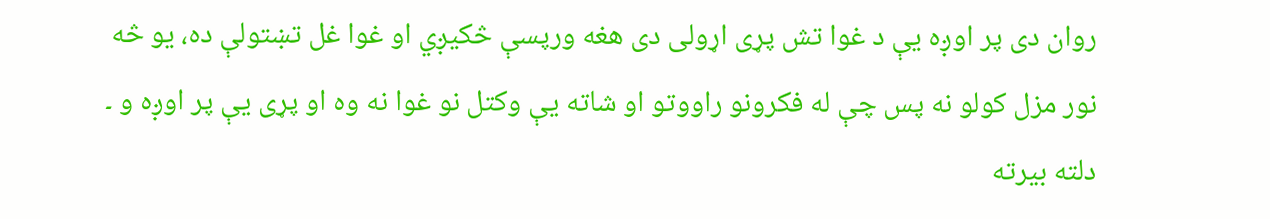روان دی پر اوږه یې د غوا تش پړی اړولی دی هغه ورپسې څکیږي او غوا غل تښتولې ده، يو څه نور مزل کولو نه پس چې له فکرونو راووتو او شاته یې وکتل نو غوا نه وه او پړی يې پر اوږه و ۔ دلته بیرته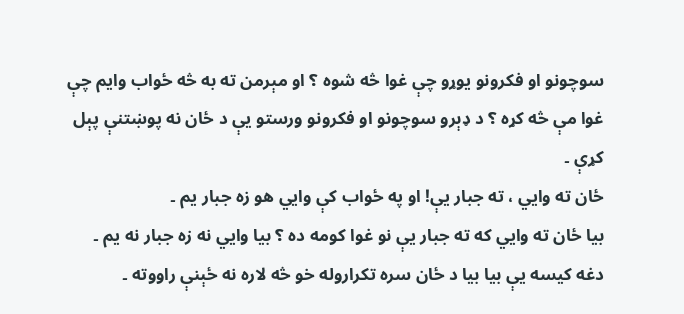سوچونو او فکرونو یوړو چې غوا څه شوه ؟ او مېرمن ته به څه ځواب وایم چې غوا مې څه کړه ؟ د ډېرو سوچونو او فکرونو ورستو يې د ځان نه پوښتنې پېل کړې ۔
ځان ته وایي ، ته جبار یې! او په ځواب کې وايي هو زه جبار يم ۔
بیا ځان ته وایي که ته جبار یې نو غوا کومه ده ؟ بیا وایي نه زه جبار نه يم ۔
دغه کیسه يې بيا بيا د ځان سره تکراروله خو څه لاره نه ځېنې راووته ۔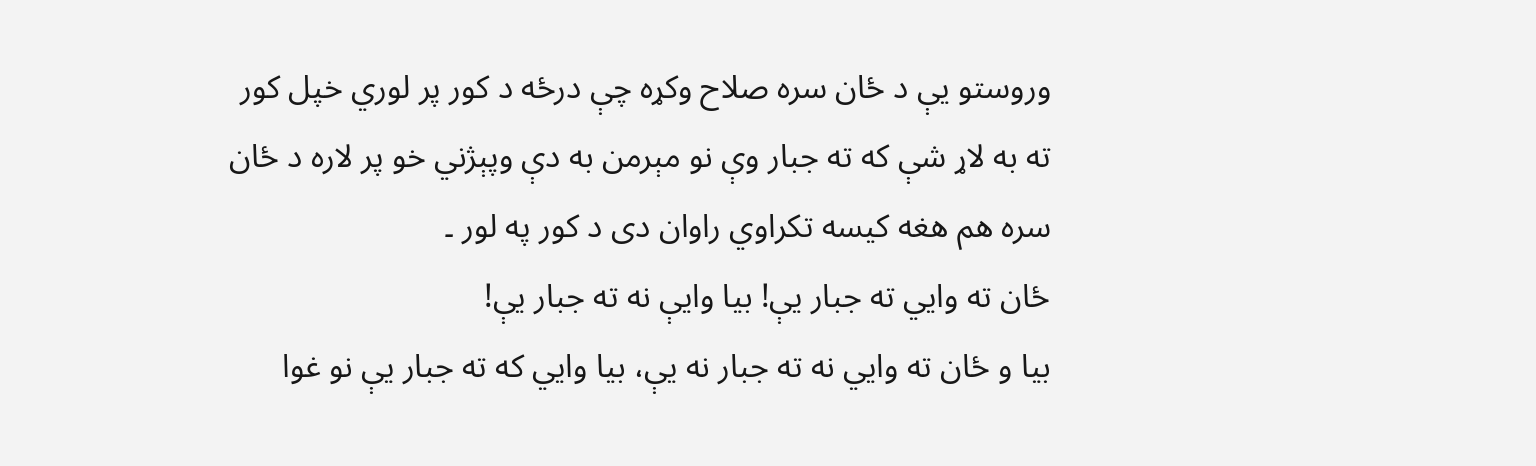وروستو یې د ځان سره صلاح وکړه چې درځه د کور پر لوري خپل کور ته به لاړ شې که ته جبار وې نو مېرمن به دې وپېژني خو پر لاره د ځان سره هم هغه کیسه تکراوي راوان دی د کور په لور ۔
ځان ته وایي ته جبار یې! بیا وایې نه ته جبار یې!
بیا و ځان ته وایي نه ته جبار نه یې، بیا وایي که ته جبار یې نو غوا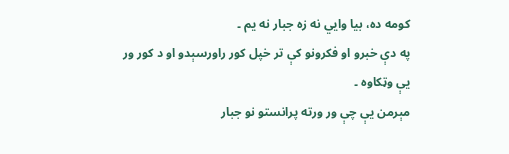کومه ده، بیا وایي نه زه جبار نه یم ۔
په دې خبرو او فکرونو کې تر خپل کور راورسېدو او د کور ور یې وټکاوه ۔
مېرمن یې چې ور ورته پرانستو نو جبار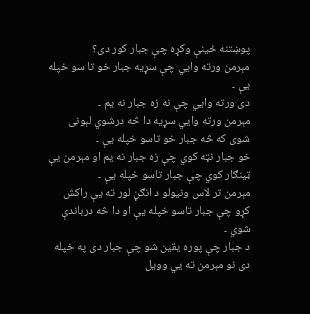پوښتنه ځینې وکړه چې جبار کور دی؟
مېرمن ورته وایي چې سړیه جبار خو تا سو خپله یې ۔
دی ورته وایي چې نه زه جبار نه یم ۔
مېرمن ورته وایي سړیه دا څه درشوي لېونی شوی که څه جبار خو تاسو خپله یې ۔
خو جبار نټه کوي چې زه جبار نه یم او مېرمن یې ټینګار کوي چې جبار تاسو خپله یې ۔
مېرمن تر لاس ونیولو د انګڼ لور ته یې راکش کړو چې جبار تاسو خپله یې او دا څه درباندې شوي ۔
د جبار چې پوره یقین شو چې جبار دی په خپله دی نو مېرمن ته يي وویل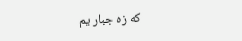که زه جبار یم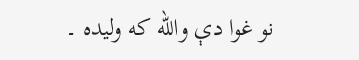نو غوا دې والله که ولیده ۔